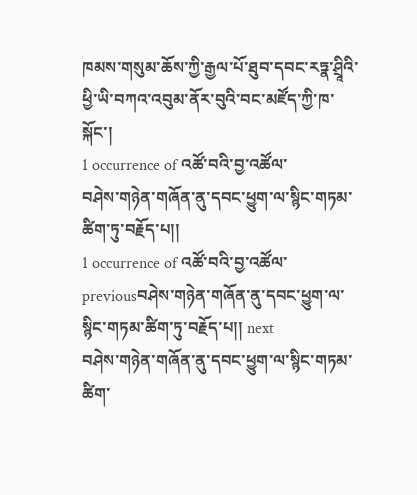ཁམས་གསུམ་ཆོས་ཀྱི་རྒྱལ་པོ་ཐུབ་དབང་རཏྣ་ཤྲཱིའི་ཕྱི་ཡི་བཀའ་འབུམ་ནོར་བུའི་བང་མཛོད་ཀྱི་ཁ་སྐོང་།
1 occurrence of འཚོ་བའི་བྱ་འཚོལ་
བཤེས་གཉེན་གཞོན་ནུ་དབང་ཕྱུག་ལ་སྙིང་གཏམ་ཚིག་ཏུ་བརྗོད་པ།།
1 occurrence of འཚོ་བའི་བྱ་འཚོལ་
previousབཤེས་གཉེན་གཞོན་ནུ་དབང་ཕྱུག་ལ་སྙིང་གཏམ་ཚིག་ཏུ་བརྗོད་པ།། next
བཤེས་གཉེན་གཞོན་ནུ་དབང་ཕྱུག་ལ་སྙིང་གཏམ་ཚིག་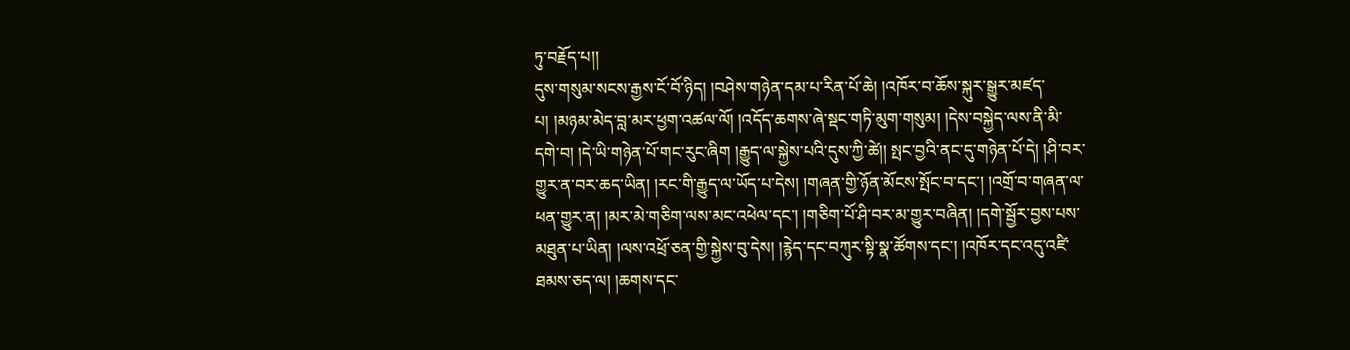ཏུ་བརྗོད་པ།།
དུས་གསུམ་སངས་རྒྱས་ངོ་བོ་ཉིད། །བཤེས་གཉེན་དམ་པ་རིན་པོ་ཆེ། །འཁོར་བ་ཆོས་སྐུར་སྒྱུར་མཛད་པ། །མཉམ་མེད་བླ་མར་ཕྱག་འཚལ་ལོ། །འདོད་ཆགས་ཞེ་སྡང་གཏི་མུག་གསུམ། །དེས་བསྐྱེད་ལས་ནི་མི་དགེ་བ། །དེ་ཡི་གཉེན་པོ་གང་རུང་ཞིག །རྒྱུད་ལ་སྐྱེས་པའི་དུས་ཀྱི་ཚེ།། སྤང་བྱའི་ནང་དུ་གཉེན་པོ་དེ། །ཤི་བར་གྱུར་ན་བར་ཆད་ཡིན། །རང་གི་རྒྱུད་ལ་ཡོད་པ་དེས། །གཞན་གྱི་ཉོན་མོངས་སྤོང་བ་དང་། །འགྲོ་བ་གཞན་ལ་ཕན་གྱུར་ན། །མར་མེ་གཅིག་ལས་མང་འཕེལ་དང་། །གཅིག་པོ་ཤི་བར་མ་གྱུར་བཞིན། །དགེ་སྦྱོར་བྱས་པས་མཐུན་པ་ཡིན། །ལས་འཕྲོ་ཅན་གྱི་སྐྱེས་བུ་དེས། །རྙེད་དང་བཀུར་སྟི་སྣ་ཚོགས་དང་། །འཁོར་དང་འདུ་འཛི་ཐམས་ཅད་ལ། །ཆགས་དང་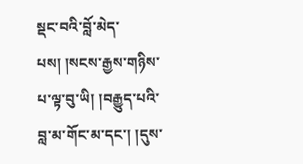སྡང་བའི་བློ་མེད་པས། །སངས་རྒྱས་གཉིས་པ་ལྟ་བུ་ཡི། །བརྒྱུད་པའི་བླ་མ་གོང་མ་དང་། །དུས་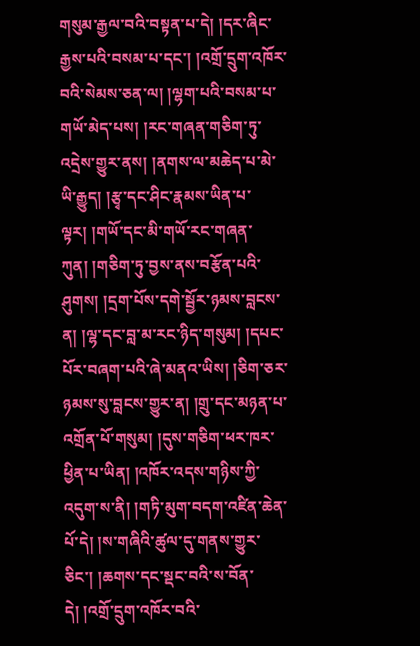གསུམ་རྒྱལ་བའི་བསྟན་པ་དེ། །དར་ཞིང་རྒྱས་པའི་བསམ་པ་དང་། །འགྲོ་དྲུག་འཁོར་བའི་སེམས་ཅན་ལ། །ལྷག་པའི་བསམ་པ་གཡོ་མེད་པས། །རང་གཞན་གཅིག་ཏུ་འདྲེས་གྱུར་ནས། །ནགས་ལ་མཆེད་པ་མེ་ཡི་རྒྱུད། །རྩྭ་དང་ཤིང་རྣམས་ཡིན་པ་ལྟར། །གཡོ་དང་མི་གཡོ་རང་གཞན་ཀུན། །གཅིག་ཏུ་བྱས་ནས་བརྩོན་པའི་ཤུགས། །དྲག་པོས་དགེ་སྦྱོར་ཉམས་བླངས་ན། །ལྷ་དང་བླ་མ་རང་ཉིད་གསུམ། །དཔང་པོར་བཞག་པའི་ཞེ་མནའ་ཡིས། །ཅིག་ཅར་ཉམས་སུ་བླངས་གྱུར་ན། །གྲུ་དང་མཉན་པ་འགྲོན་པོ་གསུམ། །དུས་གཅིག་ཕར་ཁར་ཕྱིན་པ་ཡིན། །འཁོར་འདས་གཉིས་ཀྱི་འདུག་ས་ནི། །གཏི་མུག་བདག་འཛིན་ཆེན་པོ་དེ། །ས་གཞིའི་ཚུལ་དུ་གནས་གྱུར་ཅིང་། །ཆགས་དང་སྡང་བའི་ས་བོན་དེ། །འགྲོ་དྲུག་འཁོར་བའི་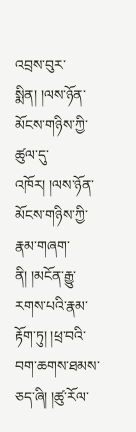འབྲས་བུར་སྨིན། །ལས་ཉོན་མོངས་གཉིས་ཀྱི་ཚུལ་དུ་འཁོར། །ལས་ཉོན་མོངས་གཉིས་ཀྱི་རྣམ་གཞག་ནི། །མངོན་རྒྱུ་རགས་པའི་རྣམ་རྟོག་ཏུ། །ཕྲ་བའི་བག་ཆགས་ཐམས་ཅད་ཞི། །ཚུ་རོལ་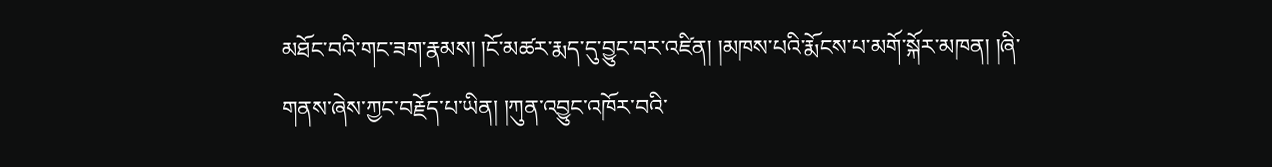མཐོང་བའི་གང་ཟག་རྣམས། །ངོ་མཚར་རྨད་དུ་བྱུང་བར་འཛིན། །མཁས་པའི་རྨོངས་པ་མགོ་སྐོར་མཁན། །ཞི་གནས་ཞེས་ཀྱང་བརྗོད་པ་ཡིན། །ཀུན་འབྱུང་འཁོར་བའི་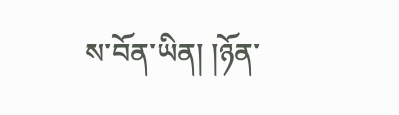ས་བོན་ཡིན། །ཉོན་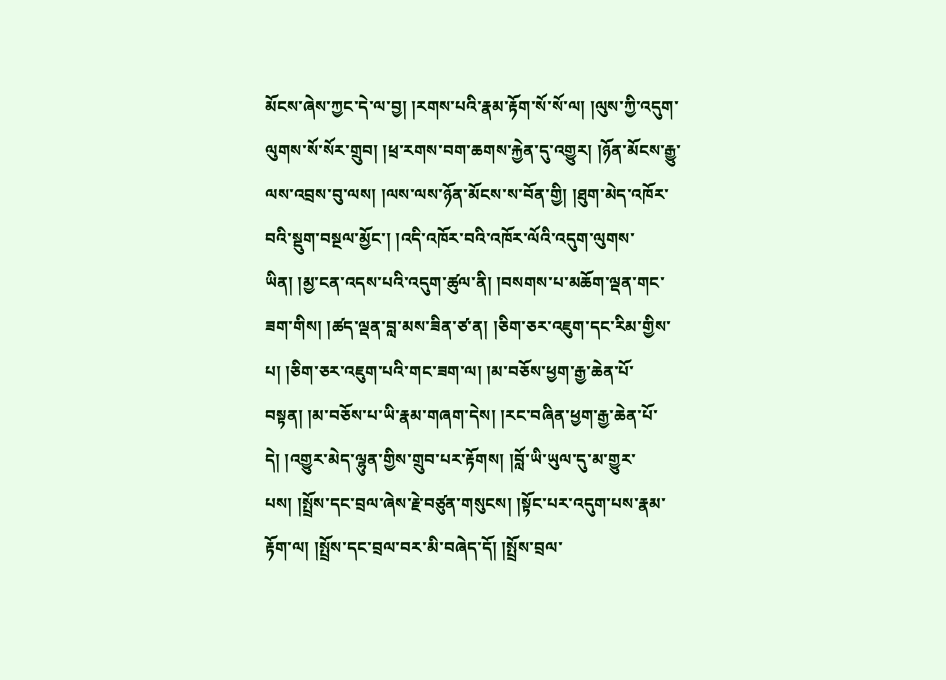མོངས་ཞེས་ཀྱང་དེ་ལ་བྱ། །རགས་པའི་རྣམ་རྟོག་སོ་སོ་ལ། །ལུས་ཀྱི་འདུག་ལུགས་སོ་སོར་གྲུབ། །ཕྲ་རགས་བག་ཆགས་རྐྱེན་དུ་འགྱུར། །ཉོན་མོངས་རྒྱུ་ལས་འབྲས་བུ་ལས། །ལས་ལས་ཉོན་མོངས་ས་བོན་གྱི། །ཐུག་མེད་འཁོར་བའི་སྡུག་བསྔལ་མྱོང་། །འདི་འཁོར་བའི་འཁོར་ལོའི་འདུག་ལུགས་ཡིན། །མྱ་ངན་འདས་པའི་འདུག་ཚུལ་ནི། །བསགས་པ་མཆོག་ལྡན་གང་ཟག་གིས། །ཚད་ལྡན་བླ་མས་ཟིན་ཙ་ན། །ཅིག་ཅར་འཇུག་དང་རིམ་གྱིས་པ། །ཅིག་ཅར་འཇུག་པའི་གང་ཟག་ལ། །མ་བཅོས་ཕྱག་རྒྱ་ཆེན་པོ་བསྟན། །མ་བཅོས་པ་ཡི་རྣམ་གཞག་དེས། །རང་བཞིན་ཕྱག་རྒྱ་ཆེན་པོ་དེ། །འགྱུར་མེད་ལྷུན་གྱིས་གྲུབ་པར་རྟོགས། །བློ་ཡི་ཡུལ་དུ་མ་གྱུར་པས། །སྤྲོས་དང་བྲལ་ཞེས་རྗེ་བཙུན་གསུངས། །སྟོང་པར་འདུག་པས་རྣམ་རྟོག་ལ། །སྤྲོས་དང་བྲལ་བར་མི་བཞེད་དོ། །སྤྲོས་བྲལ་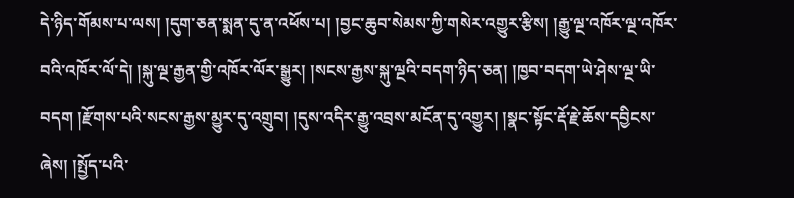དེ་ཉིད་གོམས་པ་ལས། །དུག་ཅན་སྨན་དུ་ན་འཕོས་པ། །བྱང་ཆུབ་སེམས་ཀྱི་གསེར་འགྱུར་རྩིས། །རྒྱུ་ལྔ་འཁོར་ལྔ་འཁོར་བའི་འཁོར་ལོ་དེ། །སྐུ་ལྔ་རྒྱན་གྱི་འཁོར་ལོར་སྒྱུར། །སངས་རྒྱས་སྐུ་ལྔའི་བདག་ཉིད་ཅན། །ཁྱབ་བདག་ཡེ་ཤེས་ལྔ་ཡི་བདག །རྫོགས་པའི་སངས་རྒྱས་མྱུར་དུ་འགྲུབ། །དུས་འདིར་རྒྱུ་འབྲས་མངོན་དུ་འགྱུར། །སྣང་སྟོང་རྡོ་རྗེ་ཆོས་དབྱིངས་ཞེས། །སྤྱོད་པའི་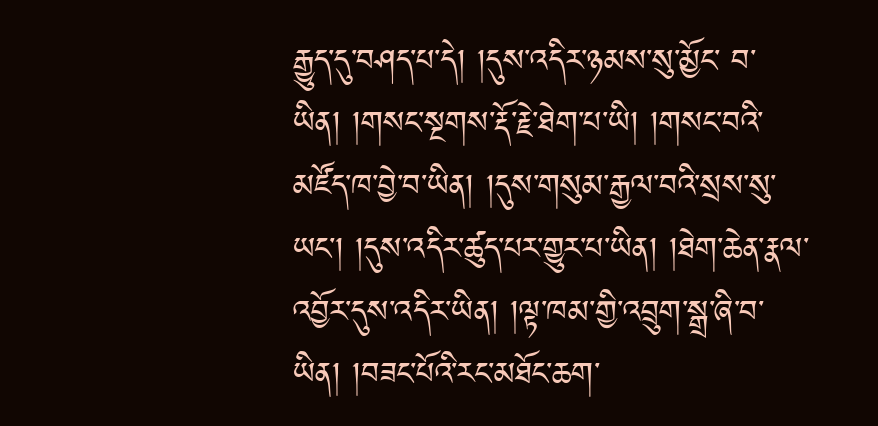རྒྱུད་དུ་བཤད་པ་དེ། །དུས་འདིར་ཉམས་སུ་མྱོང་ བ་ཡིན། །གསང་སྔགས་རྡོ་རྗེ་ཐེག་པ་ཡི། །གསང་བའི་མཛོད་ཁ་བྱེ་བ་ཡིན། །དུས་གསུམ་རྒྱལ་བའི་སྲས་སུ་ཡང་། །དུས་འདིར་ཚུད་པར་གྱུར་པ་ཡིན། །ཐེག་ཆེན་རྣལ་འབྱོར་དུས་འདིར་ཡིན། །ལྟ་ཁམ་གྱི་འབྲུག་སྒྲ་ཞི་བ་ཡིན། །བཟང་པོའི་རང་མཐོང་ཆག་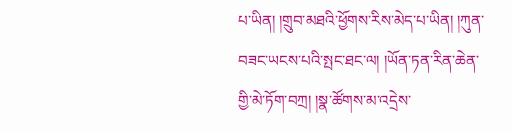པ་ཡིན། །གྲུབ་མཐའི་ཕྱོགས་རིས་མེད་པ་ཡིན། །ཀུན་བཟང་ཡངས་པའི་སྤང་ཐང་ལ། །ཡོན་ཏན་རིན་ཆེན་གྱི་མེ་ཏོག་བཀྲ། །སྣ་ཚོགས་མ་འདྲེས་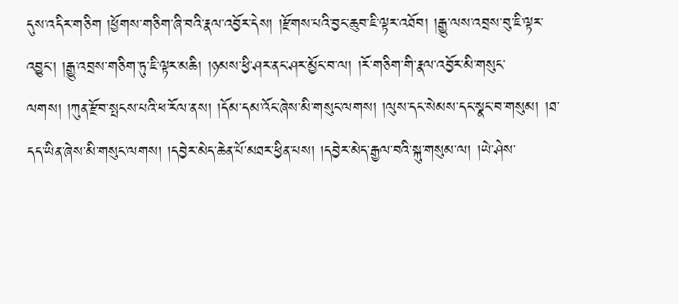དུས་འདིར་གཅིག །ཕྱོགས་གཅིག་ཞི་བའི་རྣལ་འབྱོར་དེས། །རྫོགས་པའི་བྱང་ཆུབ་ཇི་ལྟར་འཐོབ། །རྒྱུ་ལས་འབྲས་བུ་ཇི་ལྟར་འབྱུང་། །རྒྱུ་འབྲས་གཅིག་ཏུ་ཇི་ལྟར་མཆི། །ཉམས་ཕྱི་ཤར་ནང་ཤར་མྱོང་བ་ལ། །རོ་གཅིག་གི་རྣལ་འབྱོར་མི་གསུང་ལགས། །ཀུན་རྫོབ་སྤངས་པའི་ཕ་རོལ་ནས། །དོམ་དམ་འོང་ཞེས་མི་གསུང་ལགས། །ལུས་དང་སེམས་དང་སྣང་བ་གསུམ། །ཐ་དད་ཡིན་ཞེས་མི་གསུང་ལགས། །དབྱེར་མེད་ཆེན་པོ་མཐར་ཕྱིན་པས། །དབྱེར་མེད་རྒྱལ་བའི་སྐུ་གསུམ་ལ། །ཡེ་ཤེས་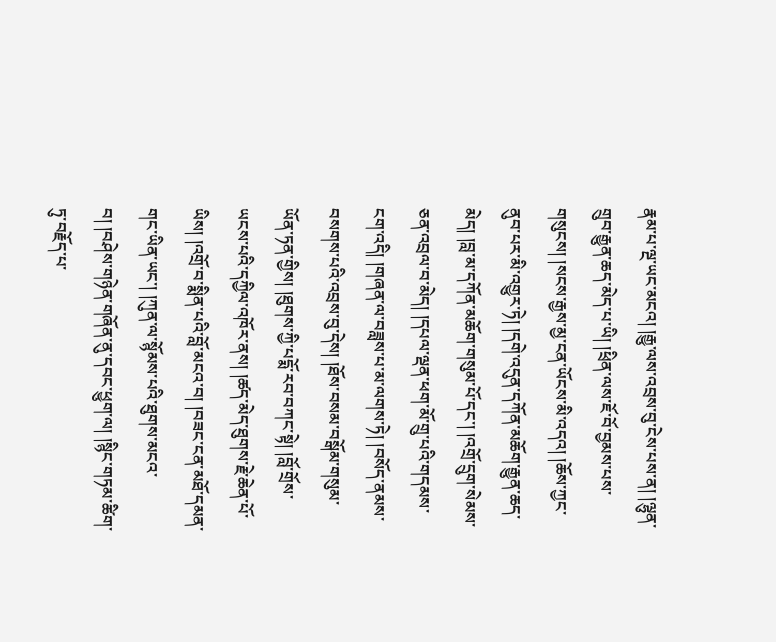རྣམ་པ་ལྔ་ཡང་མངའ། །རྒྱུ་ལས་འབྲས་བུ་ངེས་པས་ན། །ལྷུན་གྲུབ་རྒྱུན་ཆད་མེད་པ་ཡི། །ཕྲིན་ལས་ཇོ་བོ་བྱམས་པས་གསུངས། །སངས་རྒྱས་མྱ་ངན་ཡོངས་མི་འདའ། །ཆོས་ཀྱང་ནུབ་པར་མི་འགྱུར་ཏེ། །དགེ་འདུན་དཀོན་མཆོག་རྒྱུན་ཆད་མེད། །བླ་མ་དཀོན་མཆོག་གསུམ་པོ་དང་། །འགྲོ་དྲུག་སེམས་ཅན་འབྲལ་བ་མེད། །དཔལ་ལྡན་ཕག་མོ་གྲུ་པའི་གདམས་ངག་འདི། །གཞན་ལ་བཟླས་པ་མ་ལགས་ཏེ། །བསོད་ནམས་བསགས་པའི་འབྲས་བུ་དེས། །ཐོས་བསམ་བསྒོམ་གསུམ་ཡོན་ཏན་གྱིས། །ཐུགས་ཀྱི་པདྨོ་རབ་བཀང་སྟེ། །བློ་གྲོས་ཡངས་པའི་དཀྱིལ་འཁོར་ནས། །ཚད་མེད་ཐུགས་རྗེ་ཆེན་པོ་ཡིས། །འགྲོ་བ་སྨིན་པའི་བློ་མངའ་བ། །བཟང་ངན་མཐོ་དམན་གང་ཡིན་ཡང་། །ཀུན་ལ་སྙོམས་པའི་ཐུགས་མངའ་བ། །བཤེས་གཉེན་གཞོན་ནུ་དབང་ཕྱུག་ལ། །སྙིང་གཏམ་ཚིག་ཏུ་བརྗོད་པ་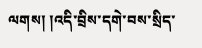ལགས། །འདི་བྲིས་དགེ་བས་སྲིད་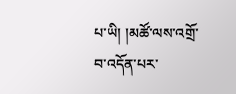པ་ཡི། །མཚོ་ལས་འགྲོ་བ་འདོན་པར་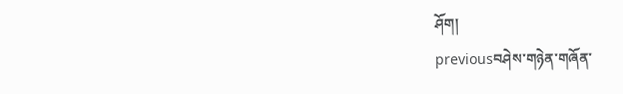ཤོག།
previousབཤེས་གཉེན་གཞོན་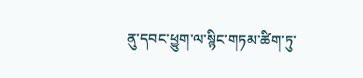ནུ་དབང་ཕྱུག་ལ་སྙིང་གཏམ་ཚིག་ཏུ་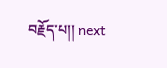བརྗོད་པ།། next